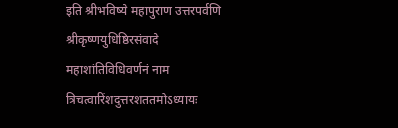इति श्रीभविष्ये महापुराण उत्तरपर्वणि श्रीकृष्णयुधिष्ठिरसंवादे महाशांतिविधिवर्णनं नाम त्रिचत्वारिंशदुत्तरशततमोऽध्यायः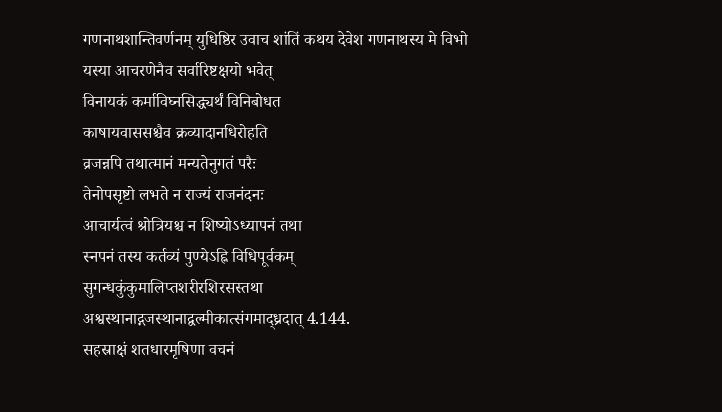गणनाथशान्तिवर्णनम् युधिष्ठिर उवाच शांतिं कथय देवेश गणनाथस्य मे विभो
यस्या आचरणेनैव सर्वारिष्टक्षयो भवेत्
विनायकं कर्माविघ्नसिद्ध्यर्थं विनिबोधत
काषायवाससश्चैव क्रव्यादानधिरोहति
व्रजन्नपि तथात्मानं मन्यतेनुगतं परैः
तेनोपसृष्टो लभते न राज्यं राजनंदनः
आचार्यत्वं श्रोत्रियश्च न शिष्योऽध्यापनं तथा
स्नपनं तस्य कर्तव्यं पुण्येऽह्नि विधिपूर्वकम्
सुगन्धकुंकुमालिप्तशरीरशिरसस्तथा
अश्वस्थानाद्गजस्थानाद्वल्मीकात्संगमाद्ध्रदात् 4.144.
सहस्राक्षं शतधारमृषिणा वचनं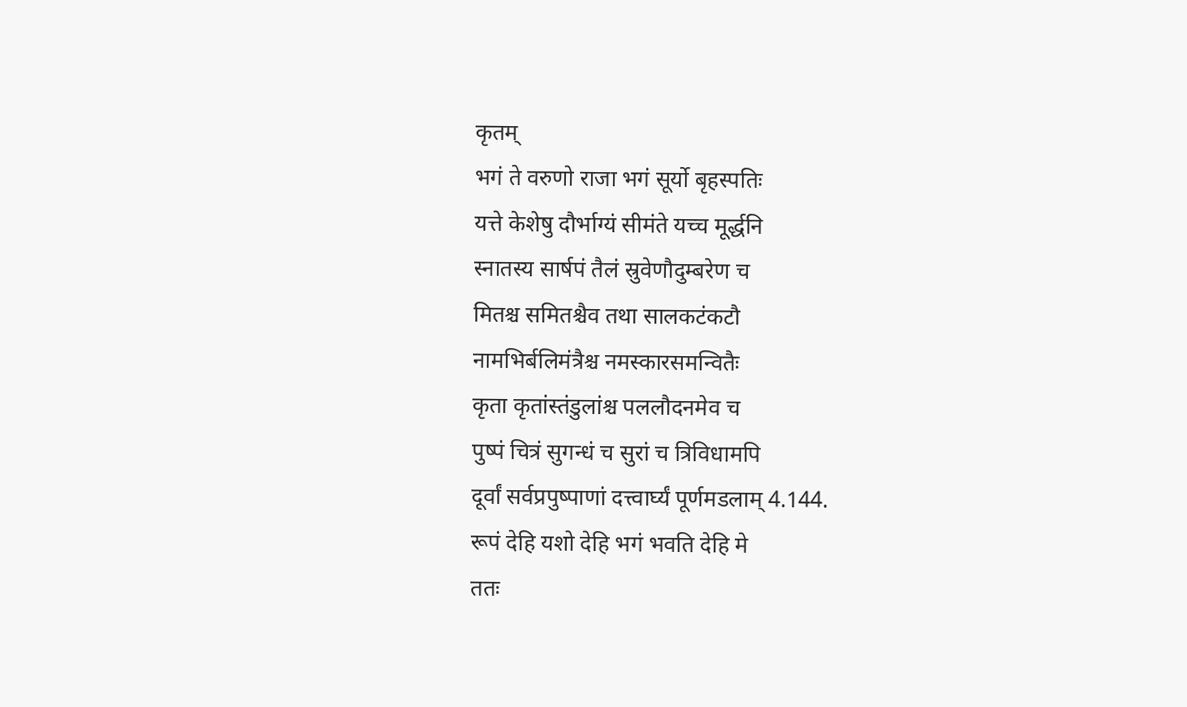कृतम्
भगं ते वरुणो राजा भगं सूर्यो बृहस्पतिः
यत्ते केशेषु दौर्भाग्यं सीमंते यच्च मूर्द्धनि
स्नातस्य सार्षपं तैलं स्रुवेणौदुम्बरेण च
मितश्च समितश्चैव तथा सालकटंकटौ
नामभिर्बलिमंत्रैश्च नमस्कारसमन्वितैः
कृता कृतांस्तंडुलांश्च पललौदनमेव च
पुष्पं चित्रं सुगन्धं च सुरां च त्रिविधामपि
दूर्वां सर्वप्रपुष्पाणां दत्त्वार्घ्यं पूर्णमडलाम् 4.144.
रूपं देहि यशो देहि भगं भवति देहि मे
ततः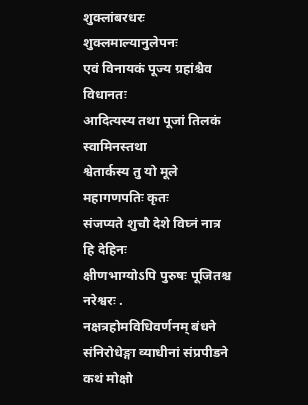शुक्लांबरधरः शुक्लमाल्यानुलेपनः
एवं विनायकं पूज्य ग्रहांश्चैव विधानतः
आदित्यस्य तथा पूजां तिलकं स्वामिनस्तथा
श्वेतार्कस्य तु यो मूले महागणपतिः कृतः
संजप्यते शुचौ देशे विघ्नं नात्र हि देहिनः
क्षीणभाग्योऽपि पुरुषः पूजितश्च नरेश्वरः .
नक्षत्रहोमविधिवर्णनम् बंधने संनिरोधेङ्गा व्याधीनां संप्रपीडने
कथं मोक्षो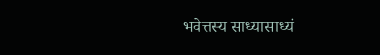भवेत्तस्य साध्यासाध्यं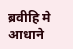ब्रवीहि मे
आधाने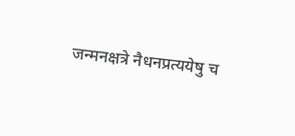जन्मनक्षत्रे नैधनप्रत्ययेषु च